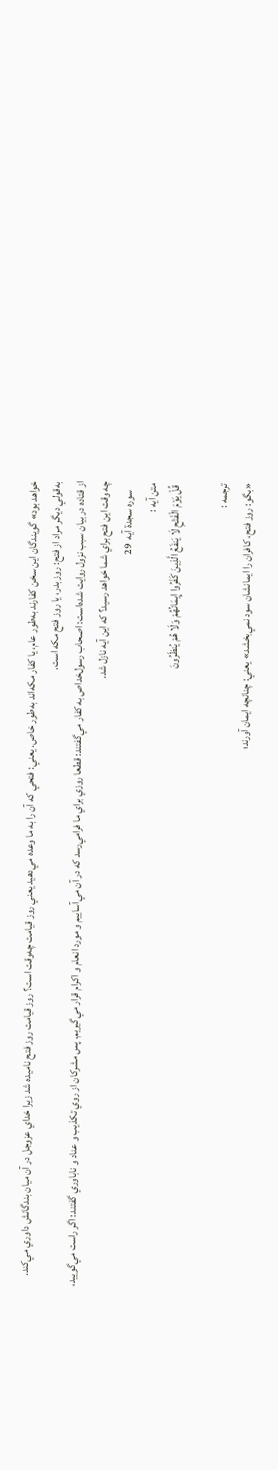خواهد بود» گويندگان ‌اين‌ سخن‌ كفارند به‌طور عام، يا كفار مكه‌اند به‌طور خاص‌. يعني: فتحي‌ كه‌ آن‌ را به‌ ما وعده‌ مي‌دهيد يعني‌ روز قيامت‌ چه‌وقت‌ است‌؟ روز قيامت‌ روز فتح ‌ناميده‌ شد زيرا خداي‌ عزوجل‌ در آن‌ ميان‌ بندگانش‌ داوري‌ مي‌كند. به‌قولي‌ ديگر مراد از فتح: روز بدر، يا روز فتح‌ مكه‌ است‌.
از قتاده‌ در بيان‌ سبب‌ نزول‌ روايت‌ شده‌است: اصحاب‌ رسول‌‌خدا‌ص به‌ كفار مي‌گفتند: قطعا روزي‌ براي‌ ما فرامي‌رسد كه‌ در آن‌ مي‌آساييم‌ و مورد انعام‌ و اكرام‌ قرار مي‌گيريم‌. پس‌ مشركان‌ از روي‌ تكذيب‌ و عناد و ناباوري‌ گفتند: اگر راست‌ مي‌گوييد، چه‌ وقت‌ اين‌ فتح‌ براي‌ شما خواهد رسيد؟ كه‌ اين‌ آيه‌ نازل‌ شد.
    سوره سجدة آيه  29
متن آيه :
 قُلْ يَوْمَ الْفَتْحِ لَا يَنفَعُ الَّذِينَ كَفَرُوا إِيمَانُهُمْ وَلَا هُمْ يُنظَرُونَ

ترجمه :
«بگو: روز فتح، كافران‌ را ايمانشان‌ سود نمي‌بخشد» يعني: چنانچه‌ ايمان‌ آورند؛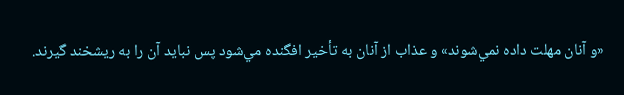«و آنان‌ مهلت‌ داده‌ نمي‌شوند» و عذاب‌ از آنان‌ به‌ تأخير افگنده‌ مي‌شود پس‌ نبايد آن‌ را به‌ ريشخند گيرند.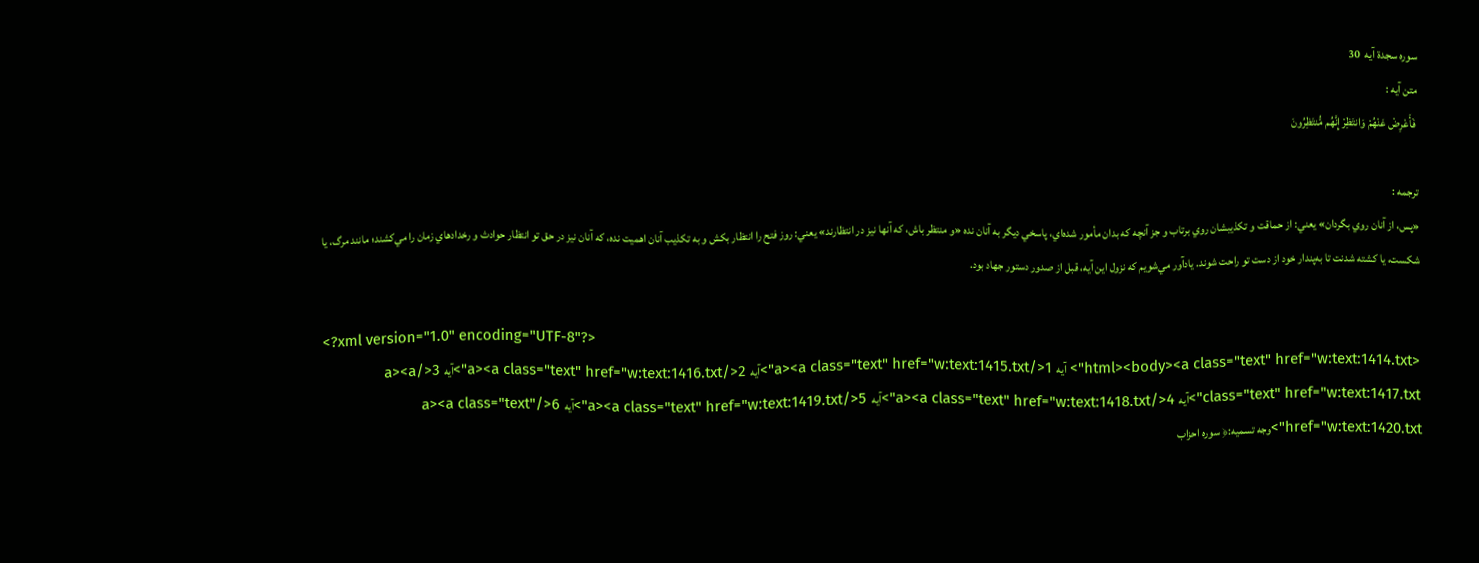سوره سجدة آيه  30
متن آيه :
 فَأَعْرِضْ عَنْهُمْ وَانتَظِرْ إِنَّهُم مُّنتَظِرُونَ

ترجمه :
«پس، از آنان‌ روي‌ بگردان‌» يعني: از حماقت‌ و تكذيبشان‌ روي‌ برتاب‌ و جز آنچه‌ كه‌ بدان‌ مأمور شده‌اي، پاسخي‌ ديگر به‌ آنان‌ نده‌ «و منتظر باش، كه‌ آنها نيز در انتظارند» يعني: روز فتح‌ را انتظار بكش‌ و به‌ تكذيب‌ آنان‌ اهميت‌ نده، كه‌ آنان ‌نيز در حق‌ تو انتظار حوادث‌ و رخدادهاي‌ زمان‌ را مي‌كشند؛ مانند مرگ، يا شكست، يا كشته‌ شدنت‌ تا به‌پندار خود از دست‌ تو راحت‌ شوند. يادآور مي‌شويم‌ كه‌ نزول‌ اين‌ آيه، قبل ‌از صدور دستور جهاد بود.

<?xml version="1.0" encoding="UTF-8"?>
<html><body><a class="text" href="w:text:1414.txt"> آيه  1</a><a class="text" href="w:text:1415.txt">آيه  2</a><a class="text" href="w:text:1416.txt">آيه  3</a><a class="text" href="w:text:1417.txt">آيه  4</a><a class="text" href="w:text:1418.txt">آيه  5</a><a class="text" href="w:text:1419.txt">آيه  6</a><a class="text" href="w:text:1420.txt">وجه‌ تسميه:﴿ سوره‌ احزاب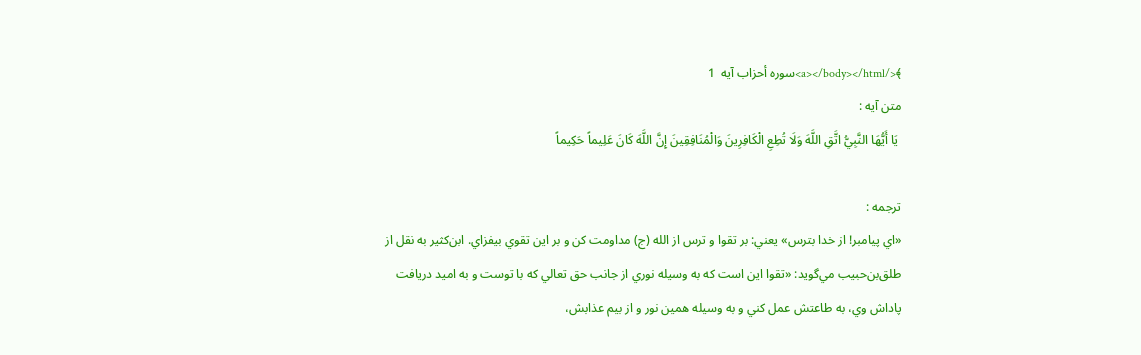﴾</a></body></html>سوره أحزاب آيه  1
متن آيه :
 يَا أَيُّهَا النَّبِيُّ اتَّقِ اللَّهَ وَلَا تُطِعِ الْكَافِرِينَ وَالْمُنَافِقِينَ إِنَّ اللَّهَ كَانَ عَلِيماً حَكِيماً

ترجمه :
«اي‌ پيامبر! از خدا بترس‌» يعني: بر تقوا و ترس‌ از الله (ج) مداومت‌ كن‌ و بر اين ‌تقوي‌ بيفزاي‌. ابن‌كثير به ‌نقل‌ از طلق‌بن‌حبيب‌ مي‌گويد: «تقوا اين‌ است‌ كه‌ به‌ وسيله ‌نوري‌ از جانب‌ حق‌ تعالي‌ كه‌ با توست‌ و به‌ اميد دريافت‌ پاداش‌ وي، به‌ طاعتش ‌عمل‌ كني‌ و به‌ وسيله‌ همين‌ نور و از بيم‌ عذابش،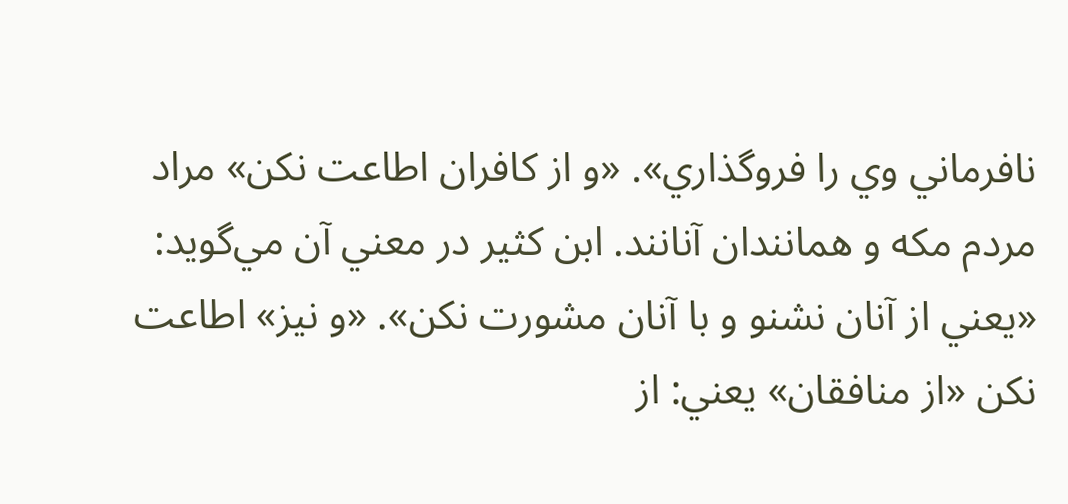نافرماني‌ وي‌ را فروگذاري‌». «و از كافران‌ اطاعت‌ نكن‌» مراد مردم‌ مكه‌ و همانندان‌ آنانند. ابن‌ كثير در معني‌ آن ‌مي‌گويد: «يعني‌ از آنان‌ نشنو و با آنان‌ مشورت‌ نكن‌». «و نيز» اطاعت‌ نكن‌ «از منافقان‌» يعني: از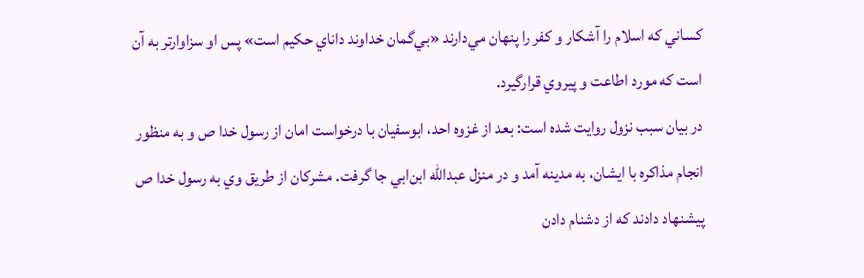كساني‌ كه‌ اسلام‌ را آشكار و كفر را پنهان‌ مي‌دارند «بي‌گمان ‌خداوند داناي‌ حكيم‌ است‌» پس‌ او سزاوارتر به‌ آن‌ است‌ كه‌ مورد اطاعت‌ و پيروي‌ قرارگيرد.
در بيان‌ سبب‌ نزول‌ روايت‌ شده‌ است: بعد از غزوه‌ احد، ابوسفيان‌ با درخواست ‌امان‌ از رسول‌ خدا ص و به‌ منظور انجام‌ مذاكره‌ با ايشان، به‌ مدينه‌ آمد و در منزل ‌عبدالله ابن‌ابي‌ جا گرفت‌. مشركان‌ از طريق‌ وي‌ به‌ رسول‌ خدا ص پيشنهاد دادند كه ‌از دشنام ‌دادن‌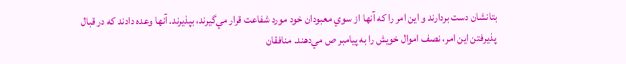بتانشان‌ دست‌ بردارند و اين‌ امر را كه‌ آنها از سوي‌ معبودان‌ خود مورد شفاعت‌ قرار مي‌گيرند، بپذيرند. آنها وعده‌ دادند كه‌ در قبال‌ پذيرفتن‌ اين ‌امر، نصف‌ اموال‌ خويش‌ را به‌ پيامبر ص مي‌دهند. منافقان‌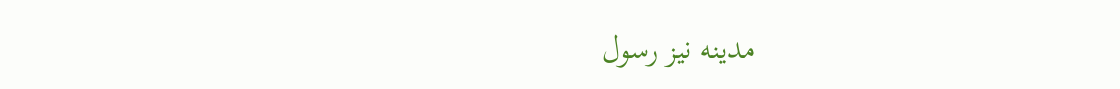مدينه‌ نيز رسول‌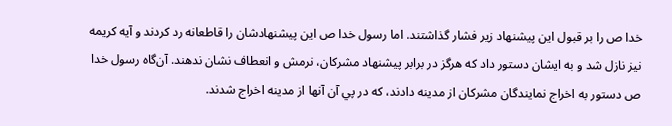خدا ص را بر قبول‌ اين‌ پيشنهاد زير فشار گذاشتند. اما رسول‌ خدا ص اين‌ پيشنهادشان‌ را قاطعانه‌ رد كردند و آيه‌ كريمه‌ نيز نازل‌ شد و به‌ ايشان‌ دستور داد كه‌ هرگز در برابر پيشنهاد مشركان، نرمش‌ و انعطاف‌ نشان‌ ندهند. آن‌گاه‌ رسول‌ خدا ص دستور به‌ اخراج‌ نمايندگان‌ مشركان‌ از مدينه‌ دادند، كه‌ در پي‌ آن‌ آنها از مدينه‌ اخراج ‌شدند.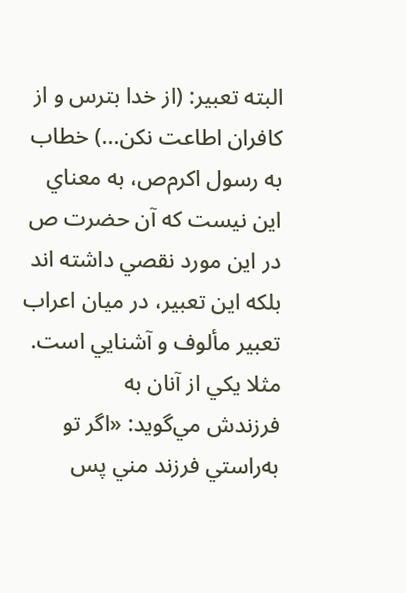البته‌ تعبير: (از خدا بترس‌ و از كافران‌ اطاعت‌ نكن‌...) خطاب‌ به‌ رسول‌ اكرم‌ص، به‌ معناي‌ اين‌ نيست‌ كه‌ آن‌ حضرت‌ ص در اين‌ مورد نقصي‌ داشته‌ اند بلكه‌ اين ‌تعبير، در ميان‌ اعراب‌ تعبير مألوف‌ و آشنايي ‌است‌. مثلا يكي‌ از آنان‌ به‌ فرزندش ‌مي‌گويد: «اگر تو به‌راستي‌ فرزند مني‌ پس‌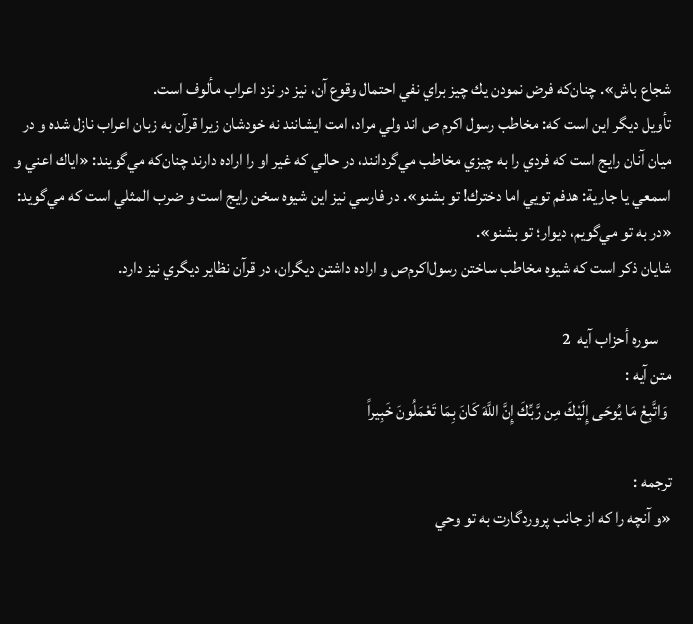شجاع‌ باش‌». چنان‌كه‌ فرض ‌نمودن ‌يك‌ چيز براي‌ نفي‌ احتمال‌ وقوع‌ آن‌، نيز در نزد اعراب‌ مألوف‌ است‌.
تأويل‌ ديگر اين‌ است‌ كه: مخاطب‌ رسول‌ اكرم‌ ص اند ولي‌ مراد، امت‌ ايشانند نه‌ خودشان‌ زيرا قرآن‌ به‌ زبان‌ اعراب‌ نازل‌ شده‌ و در ميان‌ آنان‌ رايج‌ است‌ كه ‌فردي‌ را به‌ چيزي‌ مخاطب‌ مي‌گردانند، در حالي‌ كه‌ غير او را اراده‌ دارند چنان‌كه‌ مي‌گويند: «اياك‌ اعني‌ و اسمعي‌ يا جارية: هدفم‌ تويي‌ اما دخترك‌! تو بشنو». در فارسي‌ نيز اين‌ شيوه‌ سخن‌ رايج‌ است‌ و ضرب‌ المثلي‌ است‌ كه‌ مي‌گويد: «در به ‌تو مي‌گويم، ديوار؛ تو بشنو».
شايان‌ ذكر است‌ كه‌ شيوه‌ مخاطب‌ ساختن‌ رسول‌اكرم‌ص و اراده‌ داشتن‌ ديگران، در قرآن‌ نظاير ديگري‌ نيز دارد.

    سوره أحزاب آيه  2
متن آيه :
 وَاتَّبِعْ مَا يُوحَى إِلَيْكَ مِن رَّبِّكَ إِنَّ اللَّهَ كَانَ بِمَا تَعْمَلُونَ خَبِيراً

ترجمه :
«و آنچه‌ را كه‌ از جانب‌ پروردگارت‌ به‌ تو وحي‌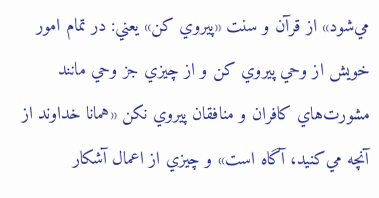مي‌شود» از قرآن‌ و سنت‌ «پيروي‌ كن‌» يعني: در تمام‌ امور خويش‌ از وحي‌ پيروي‌ كن‌ و از چيزي‌ جز وحي‌ مانند مشورت‌هاي‌ كافران‌ و منافقان‌ پيروي‌ نكن‌ «همانا خداوند از آنچه‌ مي‌كنيد، آگاه‌ است‌» و چيزي‌ از اعمال‌ آشكار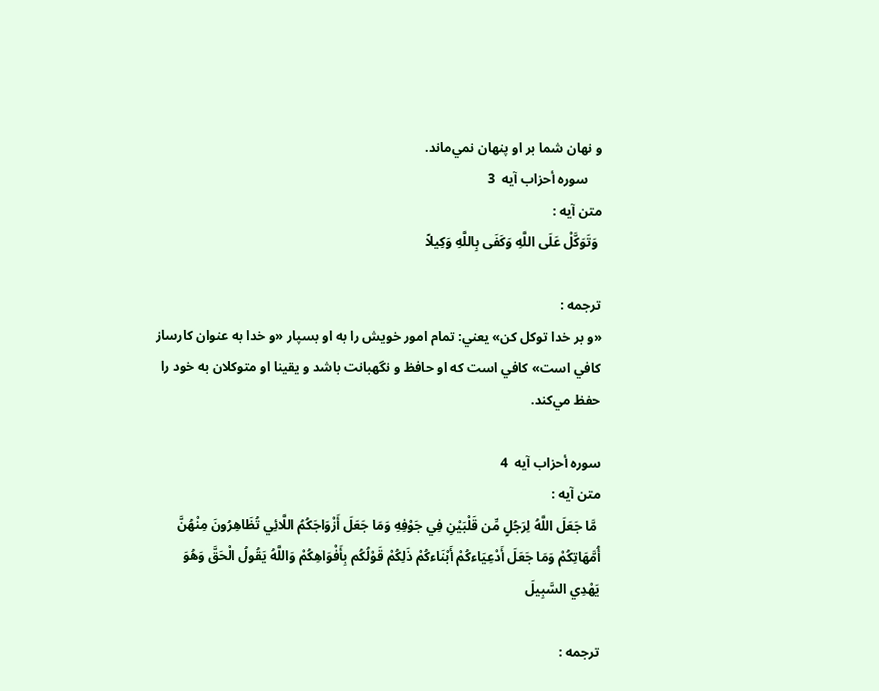و نهان‌ شما بر او پنهان‌ نمي‌ماند.
    سوره أحزاب آيه  3
متن آيه :
 وَتَوَكَّلْ عَلَى اللَّهِ وَكَفَى بِاللَّهِ وَكِيلاً

ترجمه :
«و بر خدا توكل‌ كن‌» يعني: تمام‌ امور خويش‌ را به‌ او بسپار «و خدا به‌ عنوان ‌كارساز كافي‌ است‌» كافي‌ است‌ كه‌ او حافظ و نگهبانت‌ باشد و يقينا او متوكلان‌ به‌ خود را حفظ مي‌كند.

سوره أحزاب آيه  4
متن آيه :
 مَّا جَعَلَ اللَّهُ لِرَجُلٍ مِّن قَلْبَيْنِ فِي جَوْفِهِ وَمَا جَعَلَ أَزْوَاجَكُمُ اللَّائِي تُظَاهِرُونَ مِنْهُنَّ أُمَّهَاتِكُمْ وَمَا جَعَلَ أَدْعِيَاءكُمْ أَبْنَاءكُمْ ذَلِكُمْ قَوْلُكُم بِأَفْوَاهِكُمْ وَاللَّهُ يَقُولُ الْحَقَّ وَهُوَ يَهْدِي السَّبِيلَ

ترجمه :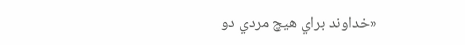«خداوند براي‌ هيچ‌ مردي‌ دو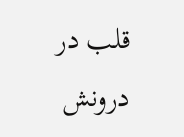قلب‌ در درونش‌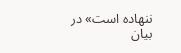ننهاده‌ است‌» در بيان‌